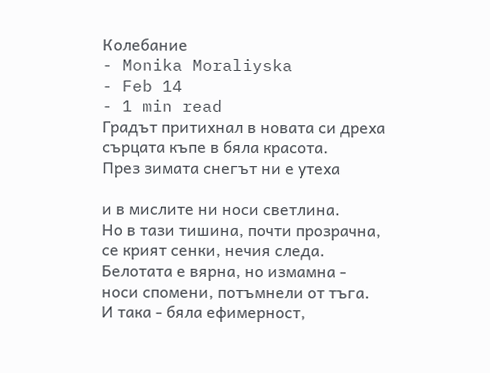Колебание
- Monika Moraliyska
- Feb 14
- 1 min read
Градът притихнал в новата си дреха
сърцата къпе в бяла красота.
През зимата снегът ни е утеха

и в мислите ни носи светлина.
Но в тази тишина, почти прозрачна,
се крият сенки, нечия следа.
Белотата е вярна, но измамна -
носи спомени, потъмнели от тъга.
И така - бяла ефимерност,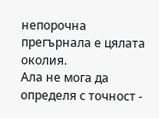непорочна
прегърнала е цялата околия.
Ала не мога да определя с точност -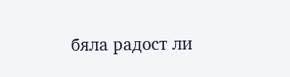бяла радост ли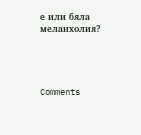е или бяла меланхолия?




Comments